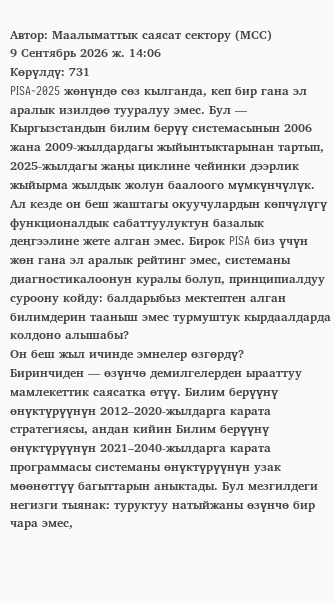Автор: Маалыматтык саясат сектору (МСС)
9 Сентябрь 2026 ж. 14:06
Көрүлдү: 731
PISA-2025 жөнүндө сөз кылганда, кеп бир гана эл аралык изилдөө тууралуу эмес. Бул — Кыргызстандын билим берүү системасынын 2006 жана 2009-жылдардагы жыйынтыктарынан тартып, 2025-жылдагы жаңы циклине чейинки дээрлик жыйырма жылдык жолун баалоого мүмкүнчүлүк.
Ал кезде он беш жаштагы окуучулардын көпчүлүгү функционалдык сабаттуулуктун базалык деңгээлине жете алган эмес. Бирок PISA биз үчүн жөн гана эл аралык рейтинг эмес, системаны диагностикалоонун куралы болуп, принципиалдуу суроону койду: балдарыбыз мектептен алган билимдерин тааныш эмес турмуштук кырдаалдарда колдоно алышабы?
Он беш жыл ичинде эмнелер өзгөрдү?
Биринчиден — өзүнчө демилгелерден ырааттуу мамлекеттик саясатка өтүү. Билим берүүнү өнүктүрүүнүн 2012–2020-жылдарга карата стратегиясы, андан кийин Билим берүүнү өнүктүрүүнүн 2021–2040-жылдарга карата программасы системаны өнүктүрүүнүн узак мөөнөттүү багыттарын аныктады. Бул мезгилдеги негизги тыянак: туруктуу натыйжаны өзүнчө бир чара эмес,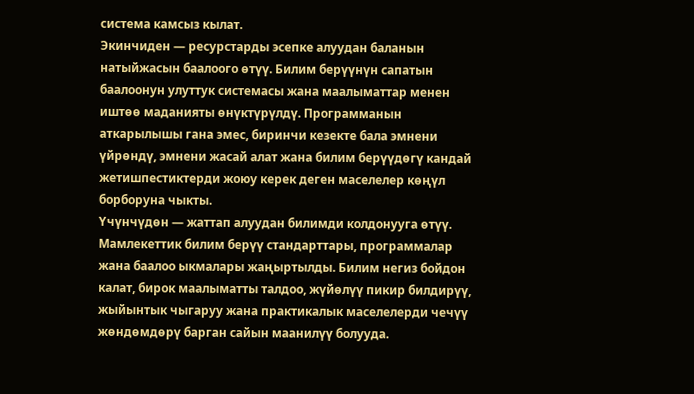система камсыз кылат.
Экинчиден — ресурстарды эсепке алуудан баланын натыйжасын баалоого өтүү. Билим берүүнүн сапатын баалоонун улуттук системасы жана маалыматтар менен иштөө маданияты өнүктүрүлдү. Программанын аткарылышы гана эмес, биринчи кезекте бала эмнени үйрөндү, эмнени жасай алат жана билим берүүдөгү кандай жетишпестиктерди жоюу керек деген маселелер көңүл борборуна чыкты.
Үчүнчүдөн — жаттап алуудан билимди колдонууга өтүү. Мамлекеттик билим берүү стандарттары, программалар жана баалоо ыкмалары жаңыртылды. Билим негиз бойдон калат, бирок маалыматты талдоо, жүйөлүү пикир билдирүү, жыйынтык чыгаруу жана практикалык маселелерди чечүү жөндөмдөрү барган сайын маанилүү болууда.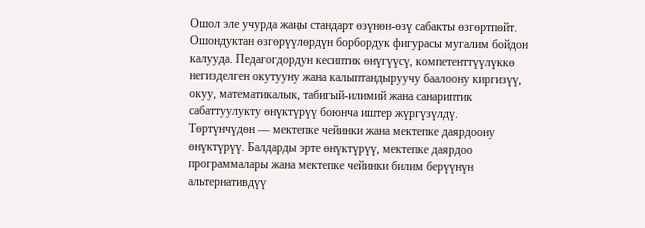Ошол эле учурда жаңы стандарт өзүнөн-өзү сабакты өзгөртпөйт. Ошондуктан өзгөрүүлөрдүн борбордук фигурасы мугалим бойдон калууда. Педагогдордун кесиптик өнүгүүсү, компетенттүүлүккө негизделген окутууну жана калыптандыруучу баалоону киргизүү, окуу, математикалык, табигый-илимий жана санариптик сабаттуулукту өнүктүрүү боюнча иштер жүргүзүлдү.
Төртүнчүдөн — мектепке чейинки жана мектепке даярдоону өнүктүрүү. Балдарды эрте өнүктүрүү, мектепке даярдоо программалары жана мектепке чейинки билим берүүнүн альтернативдүү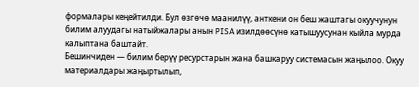формалары кеңейтилди. Бул өзгөчө маанилүү, анткени он беш жаштагы окуучунун билим алуудагы натыйжалары анын PISA изилдөөсүнө катышуусунан кыйла мурда калыптана баштайт.
Бешинчиден — билим берүү ресурстарын жана башкаруу системасын жаңылоо. Окуу материалдары жаңыртылып,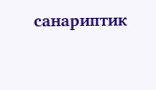санариптик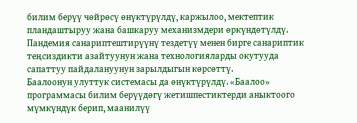билим берүү чөйрөсү өнүктүрүлдү, каржылоо, мектептик пландаштыруу жана башкаруу механизмдери өркүндөтүлдү. Пандемия санариптештирүүнү тездетүү менен бирге санариптик теңсиздикти азайтуунун жана технологияларды окутууда сапаттуу пайдалануунун зарылдыгын көрсөттү.
Баалоонун улуттук системасы да өнүктүрүлдү. «Баалоо» программасы билим берүүдөгү жетишпестиктерди аныктоого мүмкүндүк берип, маанилүү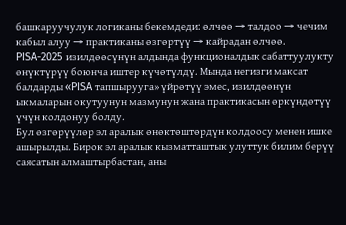башкаруучулук логиканы бекемдеди: өлчөө → талдоо → чечим кабыл алуу → практиканы өзгөртүү → кайрадан өлчөө.
PISA-2025 изилдөөсүнүн алдында функционалдык сабаттуулукту өнүктүрүү боюнча иштер күчөтүлдү. Мында негизги максат балдарды «PISA тапшырууга» үйрөтүү эмес, изилдөөнүн ыкмаларын окутуунун мазмунун жана практикасын өркүндөтүү үчүн колдонуу болду.
Бул өзгөрүүлөр эл аралык өнөктөштөрдүн колдоосу менен ишке ашырылды. Бирок эл аралык кызматташтык улуттук билим берүү саясатын алмаштырбастан, аны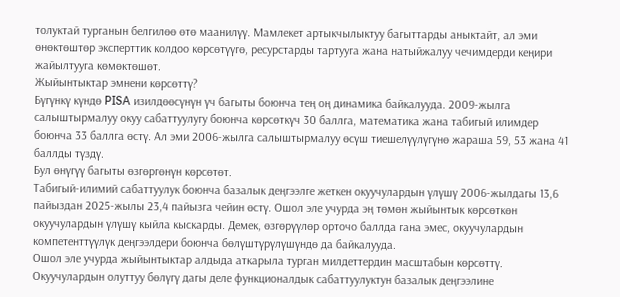толуктай турганын белгилөө өтө маанилүү. Мамлекет артыкчылыктуу багыттарды аныктайт, ал эми өнөктөштөр эксперттик колдоо көрсөтүүгө, ресурстарды тартууга жана натыйжалуу чечимдерди кеңири жайылтууга көмөктөшөт.
Жыйынтыктар эмнени көрсөттү?
Бүгүнкү күндө PISA изилдөөсүнүн үч багыты боюнча тең оң динамика байкалууда. 2009-жылга салыштырмалуу окуу сабаттуулугу боюнча көрсөткүч 30 баллга, математика жана табигый илимдер боюнча 33 баллга өстү. Ал эми 2006-жылга салыштырмалуу өсүш тиешелүүлүгүнө жараша 59, 53 жана 41 баллды түздү.
Бул өнүгүү багыты өзгөргөнүн көрсөтөт.
Табигый-илимий сабаттуулук боюнча базалык деңгээлге жеткен окуучулардын үлүшү 2006-жылдагы 13,6 пайыздан 2025-жылы 23,4 пайызга чейин өстү. Ошол эле учурда эң төмөн жыйынтык көрсөткөн окуучулардын үлүшү кыйла кыскарды. Демек, өзгөрүүлөр орточо баллда гана эмес, окуучулардын компетенттүүлүк деңгээлдери боюнча бөлүштүрүлүшүндө да байкалууда.
Ошол эле учурда жыйынтыктар алдыда аткарыла турган милдеттердин масштабын көрсөттү. Окуучулардын олуттуу бөлүгү дагы деле функционалдык сабаттуулуктун базалык деңгээлине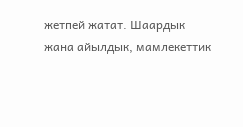жетпей жатат. Шаардык жана айылдык, мамлекеттик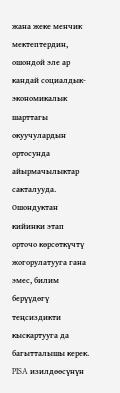жана жеке менчик мектептердин, ошондой эле ар кандай социалдык-экономикалык шарттагы окуучулардын ортосунда айырмачылыктар сакталууда.
Ошондуктан кийинки этап орточо көрсөткүчтү жогорулатууга гана эмес, билим берүүдөгү теңсиздикти кыскартууга да багытталышы керек.
PISA изилдөөсүнүн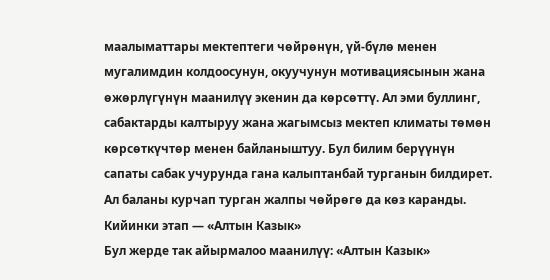маалыматтары мектептеги чөйрөнүн, үй-бүлө менен мугалимдин колдоосунун, окуучунун мотивациясынын жана өжөрлүгүнүн маанилүү экенин да көрсөттү. Ал эми буллинг, сабактарды калтыруу жана жагымсыз мектеп климаты төмөн көрсөткүчтөр менен байланыштуу. Бул билим берүүнүн сапаты сабак учурунда гана калыптанбай турганын билдирет. Ал баланы курчап турган жалпы чөйрөгө да көз каранды.
Кийинки этап — «Алтын Казык»
Бул жерде так айырмалоо маанилүү: «Алтын Казык»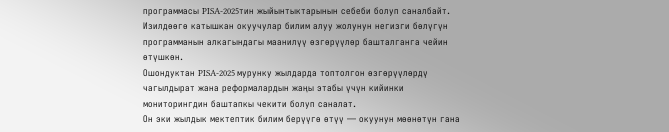программасы PISA-2025тин жыйынтыктарынын себеби болуп саналбайт. Изилдөөгө катышкан окуучулар билим алуу жолунун негизги бөлүгүн программанын алкагындагы маанилүү өзгөрүүлөр башталганга чейин өтүшкөн.
Ошондуктан PISA-2025 мурунку жылдарда топтолгон өзгөрүүлөрдү чагылдырат жана реформалардын жаңы этабы үчүн кийинки мониторингдин баштапкы чекити болуп саналат.
Он эки жылдык мектептик билим берүүгө өтүү — окуунун мөөнөтүн гана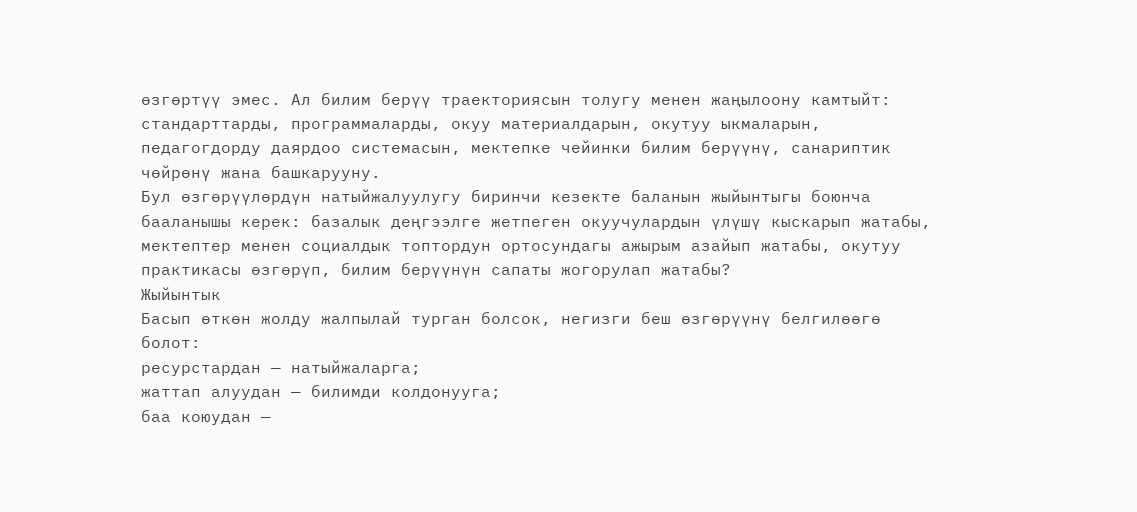өзгөртүү эмес. Ал билим берүү траекториясын толугу менен жаңылоону камтыйт: стандарттарды, программаларды, окуу материалдарын, окутуу ыкмаларын, педагогдорду даярдоо системасын, мектепке чейинки билим берүүнү, санариптик чөйрөнү жана башкарууну.
Бул өзгөрүүлөрдүн натыйжалуулугу биринчи кезекте баланын жыйынтыгы боюнча бааланышы керек: базалык деңгээлге жетпеген окуучулардын үлүшү кыскарып жатабы, мектептер менен социалдык топтордун ортосундагы ажырым азайып жатабы, окутуу практикасы өзгөрүп, билим берүүнүн сапаты жогорулап жатабы?
Жыйынтык
Басып өткөн жолду жалпылай турган болсок, негизги беш өзгөрүүнү белгилөөгө болот:
ресурстардан — натыйжаларга;
жаттап алуудан — билимди колдонууга;
баа коюудан —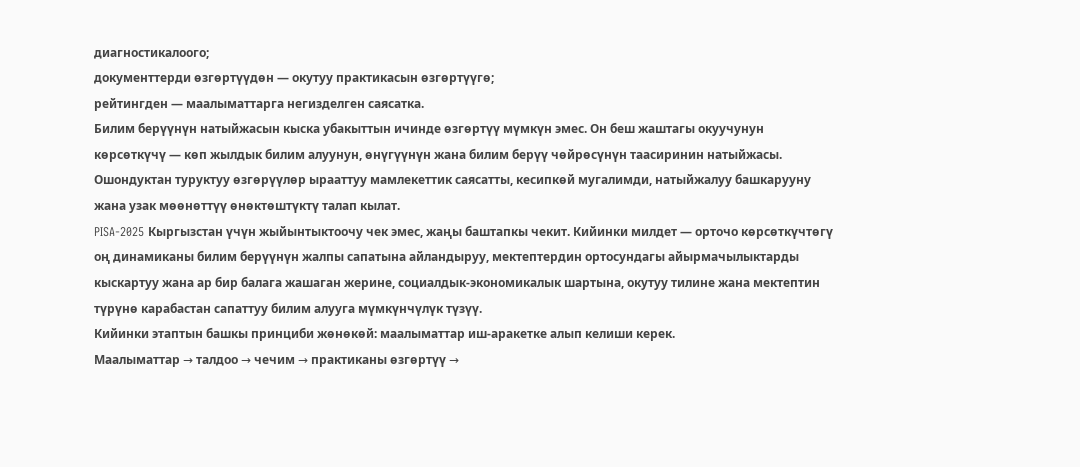диагностикалоого;
документтерди өзгөртүүдөн — окутуу практикасын өзгөртүүгө;
рейтингден — маалыматтарга негизделген саясатка.
Билим берүүнүн натыйжасын кыска убакыттын ичинде өзгөртүү мүмкүн эмес. Он беш жаштагы окуучунун көрсөткүчү — көп жылдык билим алуунун, өнүгүүнүн жана билим берүү чөйрөсүнүн таасиринин натыйжасы. Ошондуктан туруктуу өзгөрүүлөр ырааттуу мамлекеттик саясатты, кесипкөй мугалимди, натыйжалуу башкарууну жана узак мөөнөттүү өнөктөштүктү талап кылат.
PISA-2025 Кыргызстан үчүн жыйынтыктоочу чек эмес, жаңы баштапкы чекит. Кийинки милдет — орточо көрсөткүчтөгү оң динамиканы билим берүүнүн жалпы сапатына айландыруу, мектептердин ортосундагы айырмачылыктарды кыскартуу жана ар бир балага жашаган жерине, социалдык-экономикалык шартына, окутуу тилине жана мектептин түрүнө карабастан сапаттуу билим алууга мүмкүнчүлүк түзүү.
Кийинки этаптын башкы принциби жөнөкөй: маалыматтар иш-аракетке алып келиши керек.
Маалыматтар → талдоо → чечим → практиканы өзгөртүү →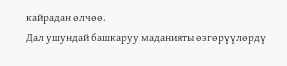кайрадан өлчөө.
Дал ушундай башкаруу маданияты өзгөрүүлөрдү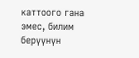каттоого гана эмес, билим берүүнүн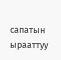сапатын ырааттуу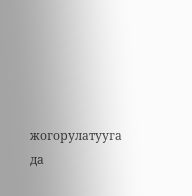жогорулатууга да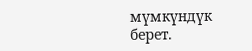мүмкүндүк берет.